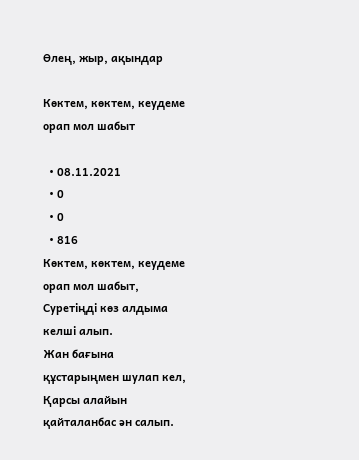Өлең, жыр, ақындар

Көктем, көктем, кеудеме орап мол шабыт

  • 08.11.2021
  • 0
  • 0
  • 816
Көктем, көктем, кеудеме орап мол шабыт,
Суретіңді көз алдыма келші алып.
Жан бағына құстарыңмен шулап кел,
Қарсы алайын қайталанбас ән салып.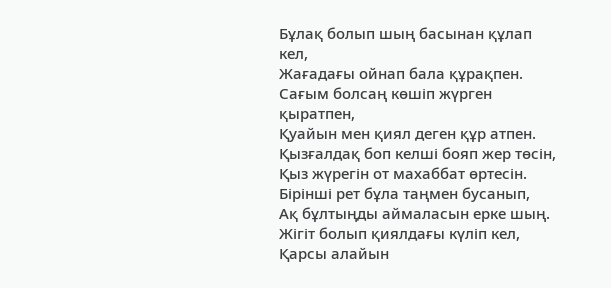Бұлақ болып шың басынан құлап кел,
Жағадағы ойнап бала құрақпен.
Сағым болсаң көшіп жүрген қыратпен,
Қуайын мен қиял деген құр атпен.
Қызғалдақ боп келші бояп жер төсін,
Қыз жүрегін от махаббат өртесін.
Бірінші рет бұла таңмен бусанып,
Ақ бұлтыңды аймаласын ерке шың.
Жігіт болып қиялдағы күліп кел,
Қарсы алайын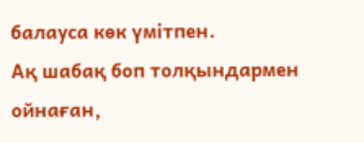балауса көк үмітпен.
Ақ шабақ боп толқындармен ойнаған,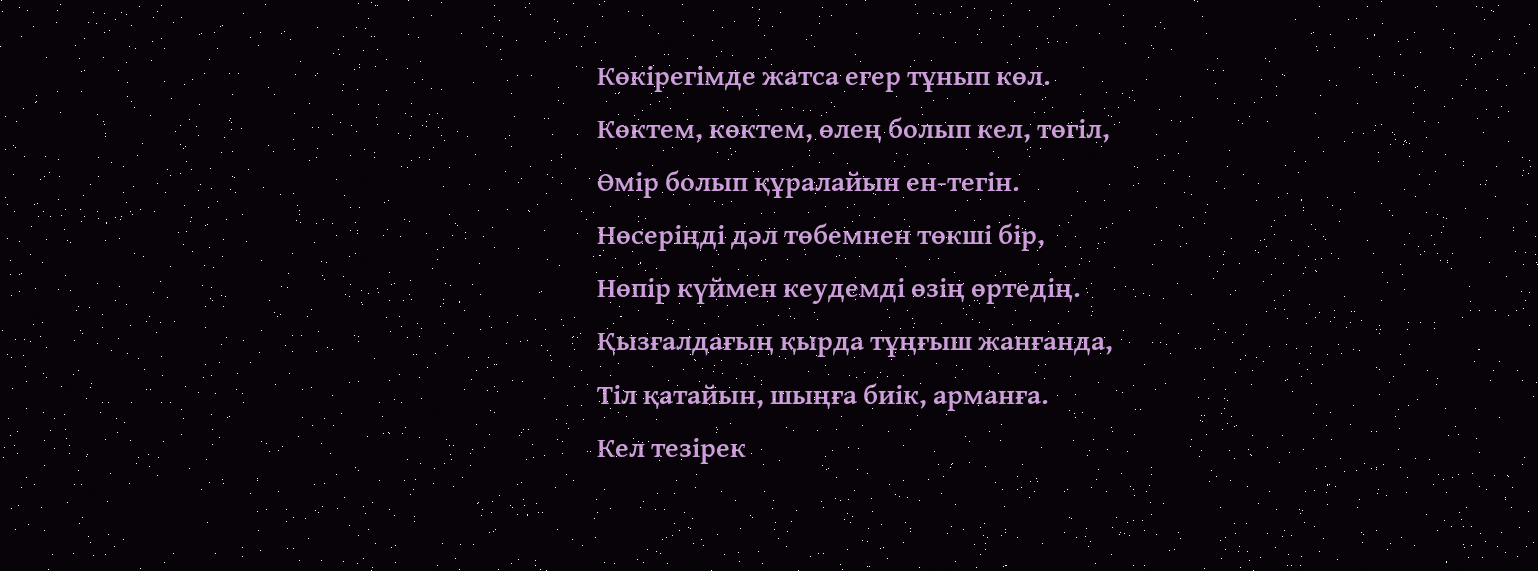Көкірегімде жатса егер тұнып көл.
Көктем, көктем, өлең болып кел, төгіл,
Өмір болып құралайын ен-тегін.
Нөсеріңді дәл төбемнен төкші бір,
Нөпір күймен кеудемді өзің өртедің.
Қызғалдағың қырда тұңғыш жанғанда,
Тіл қатайын, шыңға биік, арманға.
Кел тезірек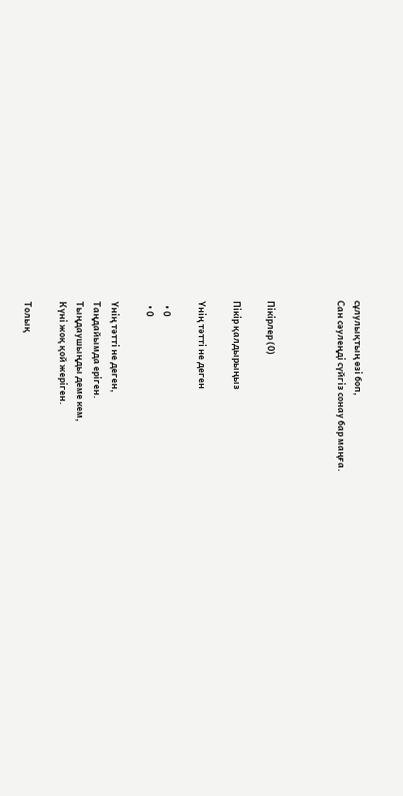сұлулықтың өзі боп,
Сан сәулеңді сүйгіз сонау бар маңға.



Пікірлер (0)

Пікір қалдырыңыз

Үнің тәтті не деген

  • 0
  • 0

Үнің тәтті не деген,
Таңдайымда еріген.
Тыңдаушыңды деме кем,
Күні жоқ қой жеріген.

Толық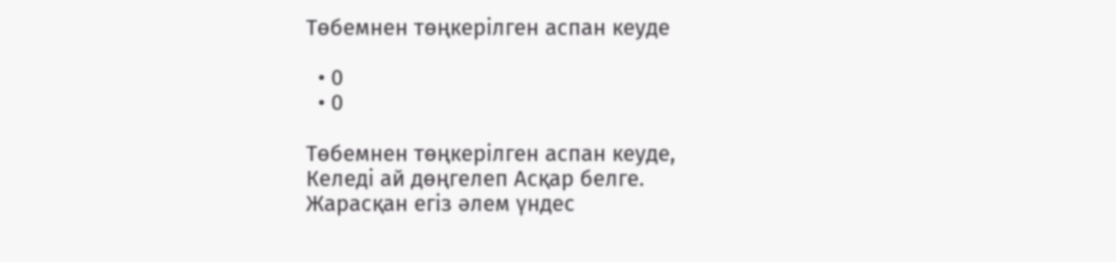Төбемнен төңкерілген аспан кеуде

  • 0
  • 0

Төбемнен төңкерілген аспан кеуде,
Келеді ай дөңгелеп Асқар белге.
Жарасқан егіз әлем үндес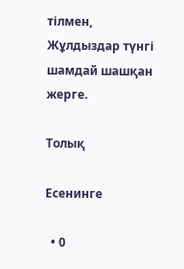тілмен,
Жұлдыздар түнгі шамдай шашқан жерге.

Толық

Есенинге

  • 0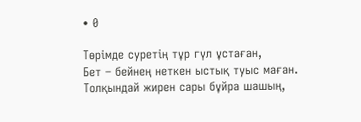• 0

Төрімде суретің тұр гүл ұстаған,
Бет – бейнең неткен ыстық туыс маған.
Толқындай жирен сары бұйра шашың,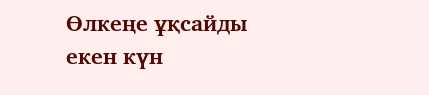Өлкеңе ұқсайды екен күн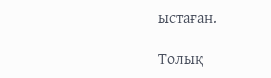ыстаған.

Толық